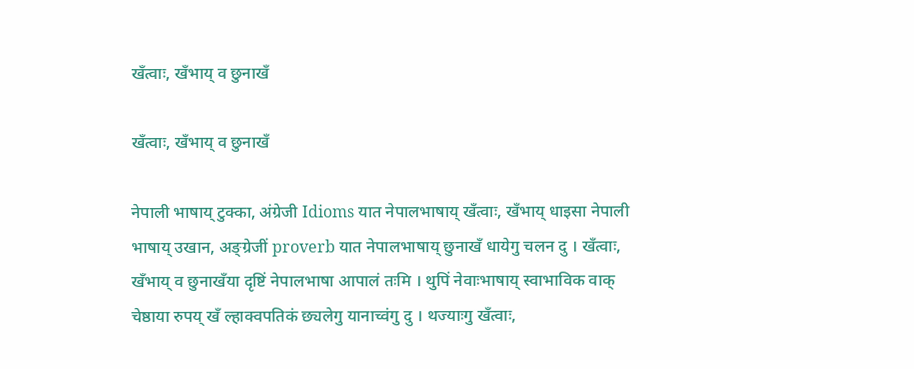खँत्वाः, खँभाय् व छुनाखँ

खँत्वाः, खँभाय् व छुनाखँ

नेपाली भाषाय् टुक्का, अंग्रेजी Idioms यात नेपालभाषाय् खँत्वाः, खँभाय् धाइसा नेपाली भाषाय् उखान, अङ्ग्रेजीं proverb यात नेपालभाषाय् छुनाखँ धायेगु चलन दु । खँत्वाः, खँभाय् व छुनाखँया दृष्टिं नेपालभाषा आपालं तःमि । थुपिं नेवाःभाषाय् स्वाभाविक वाक् चेष्ठाया रुपय् खँ ल्हाक्वपतिकं छ्यलेगु यानाच्वंगु दु । थज्याःगु खँत्वाः,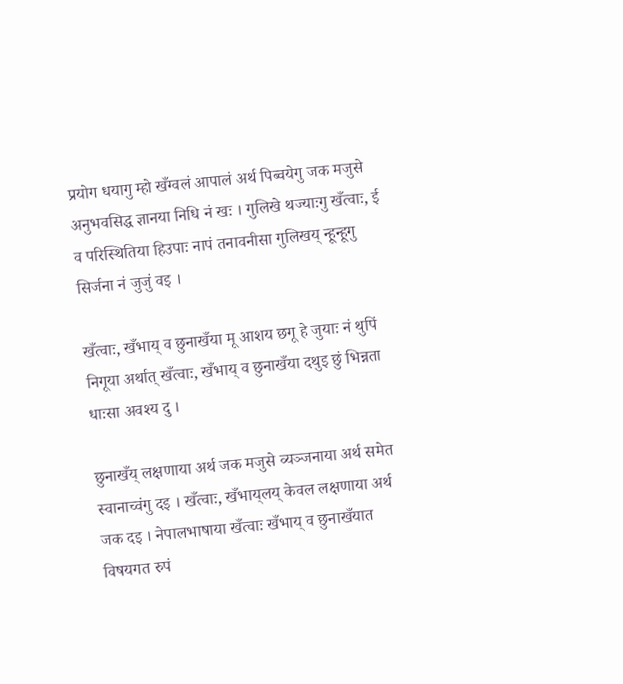प्रयोग धयागु म्हो खँग्वलं आपालं अर्थ पिब्वयेगु जक मजुसे अनुभवसिद्ध ज्ञानया निधि नं खः । गुलिखे थज्याःगु खँत्वाः, ई व परिस्थितिया हिउपाः नापं तनावनीसा गुलिखय् न्हून्हूगु सिर्जना नं जुजुं वइ ।

खँत्वाः, खँभाय् व छुनाखँया मू आशय छगू हे जुयाः नं थुपिं निगूया अर्थात् खँत्वाः, खँभाय् व छुनाखँया दथुइ छुं भिन्नता धाःसा अवश्य दु ।

छुनाखँय् लक्षणाया अर्थ जक मजुसे व्यञ्जनाया अर्थ समेत स्वानाच्वंगु दइ । खँत्वाः, खँभाय्‌लय् केवल लक्षणाया अर्थ जक दइ । नेपालभाषाया खँत्वाः खँभाय् व छुनाखँयात विषयगत रुपं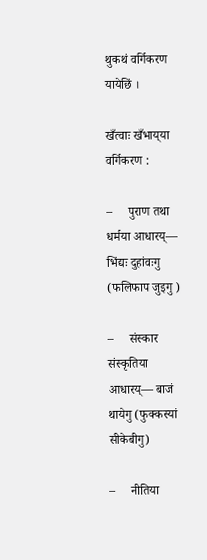थुकथं वर्गिकरण यायेछिं ।

खँत्वाः खँभाय्‌या वर्गिकरण :

–     पुराण तथा धर्मया आधारय्— भिंद्यः दुहांवःगु (फलिफाप जुइगु )

–     संस्कार संस्कृतिया आधारय्— बाजं थायेगु (फुक्कस्यां सीकेबीगु)

–     नीतिया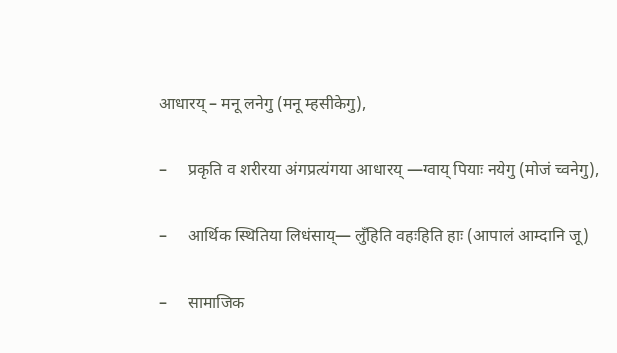आधारय् – मनू लनेगु (मनू म्हसीकेगु),

–     प्रकृति व शरीरया अंगप्रत्यंगया आधारय् —ग्वाय् पियाः नयेगु (मोजं च्वनेगु),

–     आर्थिक स्थितिया लिधंसाय्— लुँहिति वहःहिति हाः (आपालं आम्दानि जू)

–     सामाजिक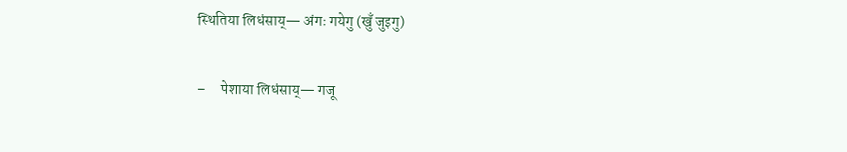स्थितिया लिधंसाय्— अंगः गयेगु (खुँ जुइगु)

–     पेशाया लिधंसाय्— गजू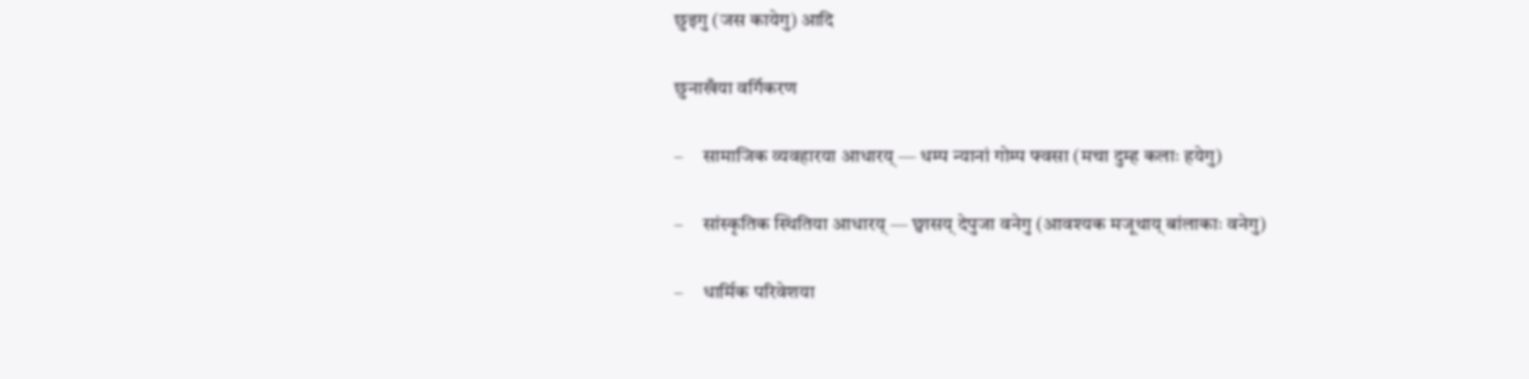छुइगु (जस कायेगु) आदि

छुनाखँया वर्गिकरण

–     सामाजिक व्यवहारया आधारय् — धम्प न्यानां गोम्प फ्वसा (मचा दुम्ह कलाः हयेगु)

–     सांस्कृतिक स्थितिया आधारय् — छ्वासय् देपुजा वनेगु (आवश्यक मजूथाय् बांलाकाः वनेगु)

–     धार्मिक परिवेशया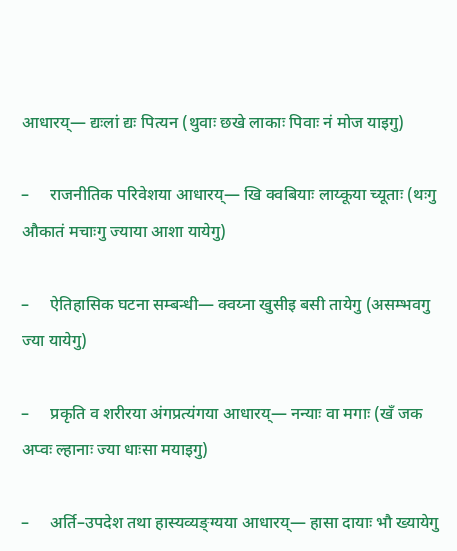आधारय्— द्यःलां द्यः पित्यन (थुवाः छखे लाकाः पिवाः नं मोज याइगु)

–     राजनीतिक परिवेशया आधारय्— खि क्वबियाः लाय्कूया च्यूताः (थःगु औकातं मचाःगु ज्याया आशा यायेगु)

–     ऐतिहासिक घटना सम्बन्धी— क्वय्ना खुसीइ बसी तायेगु (असम्भवगु ज्या यायेगु)

–     प्रकृति व शरीरया अंगप्रत्यंगया आधारय्— नन्याः वा मगाः (खँ जक अप्वः ल्हानाः ज्या धाःसा मयाइगु)

–     अर्ति–उपदेश तथा हास्यव्यङ्ग्यया आधारय्— हासा दायाः भौ ख्यायेगु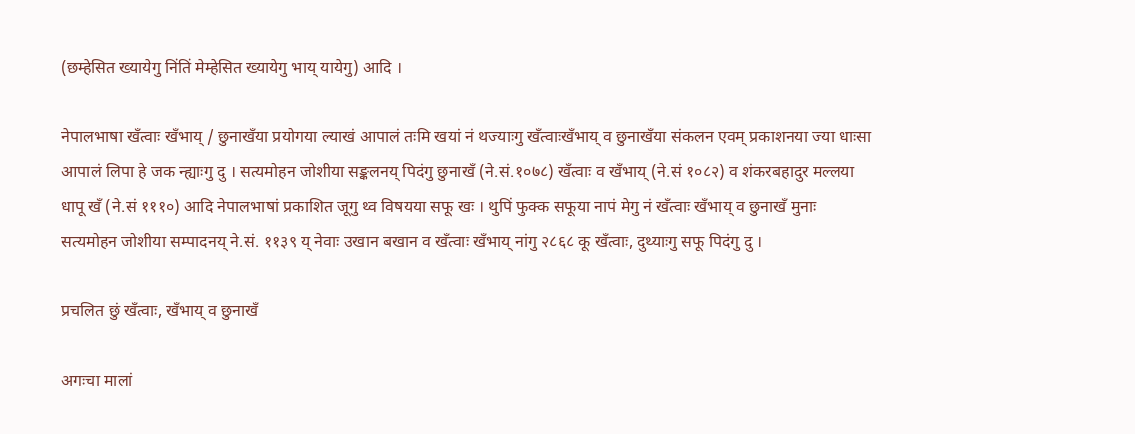(छम्हेसित ख्यायेगु निंतिं मेम्हेसित ख्यायेगु भाय् यायेगु) आदि ।

नेपालभाषा खँत्वाः खँभाय् / छुनाखँया प्रयोगया ल्याखं आपालं तःमि खयां नं थज्याःगु खँत्वाःखँभाय् व छुनाखँया संकलन एवम् प्रकाशनया ज्या धाःसा आपालं लिपा हे जक न्ह्याःगु दु । सत्यमोहन जोशीया सङ्कलनय् पिदंगु छुनाखँ (ने.सं.१०७८) खँत्वाः व खँभाय् (ने.सं १०८२) व शंकरबहादुर मल्लया धापू खँ (ने.सं १११०) आदि नेपालभाषां प्रकाशित जूगु थ्व विषयया सफू खः । थुपिं फुक्क सफूया नापं मेगु नं खँत्वाः खँभाय् व छुनाखँ मुनाः सत्यमोहन जोशीया सम्पादनय् ने.सं. ११३९ य् नेवाः उखान बखान व खँत्वाः खँभाय् नांगु २८६८ कू खँत्वाः, दुथ्याःगु सफू पिदंगु दु ।

प्रचलित छुं खँत्वाः, खँभाय् व छुनाखँ

अगःचा मालां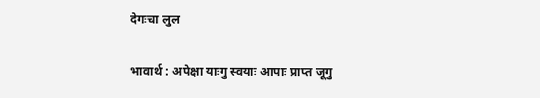देगःचा लुल

भावार्थ : अपेक्षा याःगु स्वयाः आपाः प्राप्त जूगु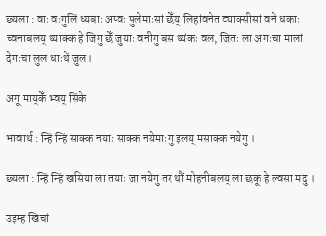छ्यला : वाः वःगुलिं ध्यबाः अप्वः पुलेमाःसां छेँय् लिहांवनेत ट्याक्सीसां वने धकाः च्वनाबलय् थ्याक्क हे जिगु छेँ जुयाः वनीगु बस थ्यंकः वल, जितः ला अगःचा मालां देगःचा लुल धाःथें जुल।

अगू माय्‌केँ भ्वय् सिंके

भावार्थ : न्हिं न्हिं साक्क नयाः साक्क नयेमाःगु इलय् मसाक्क नयेगु ।

छ्यला : न्हिं न्हिं खसिया ला तयाः जा नयेगु तर थौं मोहनीबलय् ला छकू हे ल्वसा मदु ।

उइम्ह खिचां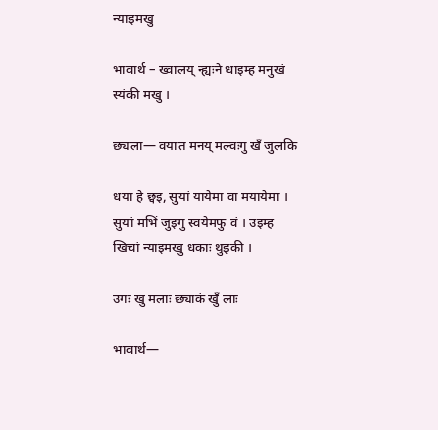न्याइमखु

भावार्थ – ख्वालय् न्ह्यःने धाइम्ह मनुखं स्यंकी मखु ।

छ्यला— वयात मनय् मल्वःगु खँ जुलकि

धया हे छ्वइ, सुयां यायेमा वा मयायेमा । सुयां मभिं जुइगु स्वयेमफु वं । उइम्ह खिचां न्याइमखु धकाः थुइकी ।

उगः खु मलाः छ्याकं खुँ लाः

भावार्थ—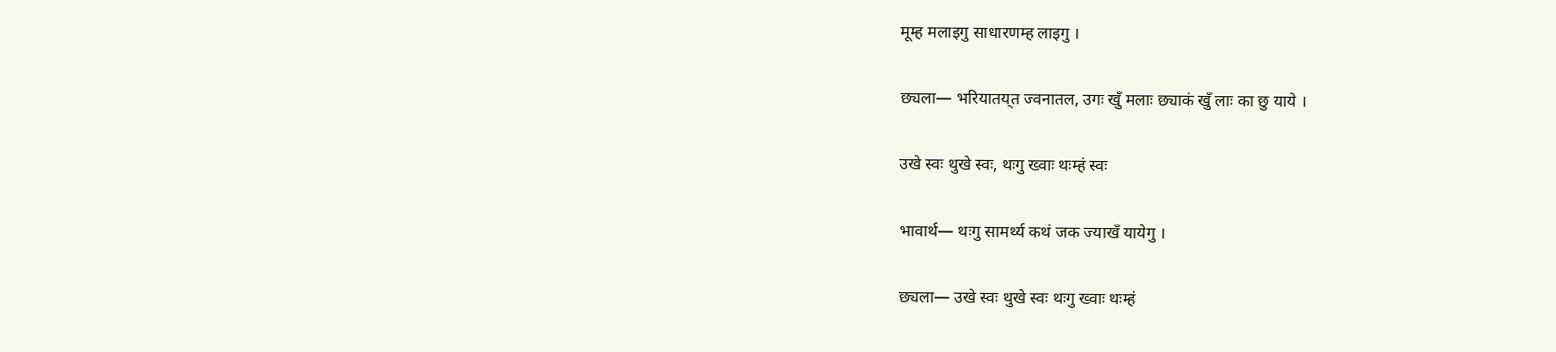मूम्ह मलाइगु साधारणम्ह लाइगु ।

छ्यला— भरियातय्‌त ज्वनातल, उगः खुँ मलाः छ्याकं खुँ लाः का छु याये ।

उखे स्वः थुखे स्वः, थःगु ख्वाः थःम्हं स्वः

भावार्थ— थःगु सामर्थ्य कथं जक ज्याखँ यायेगु ।

छ्यला— उखे स्वः थुखे स्वः थःगु ख्वाः थःम्हं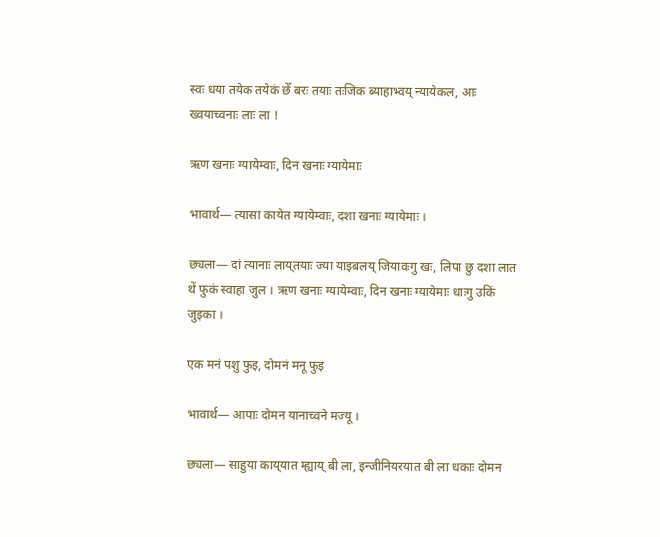स्वः धया तयेक तयेकं छेँ बरः तयाः तःजिक ब्याहाभ्वय् न्यायेकल, आः ख्वयाच्वनाः लाः ला !

ऋण खनाः ग्यायेम्वाः, दिन खनाः ग्यायेमाः

भावार्थ— त्यासा कायेत ग्यायेम्वाः, दशा खनाः ग्यायेमाः ।

छ्यला— दां त्यानाः लाय्‌तयाः ज्या याइबलय् जियावःगु खः, लिपा छु दशा लात थें फुकं स्वाहा जुल । ऋण खनाः ग्यायेम्वाः, दिन खनाः ग्यायेमाः धाःगु उकिं जुइका ।

एक मनं पशु फुइ, दोमनं मनू फुइ

भावार्थ— आपाः दोमन यानाच्वने मज्यू ।

छ्यला— साहुया काय्‌यात म्ह्याय् बी ला, इन्जीनियरयात बी ला धकाः दोमन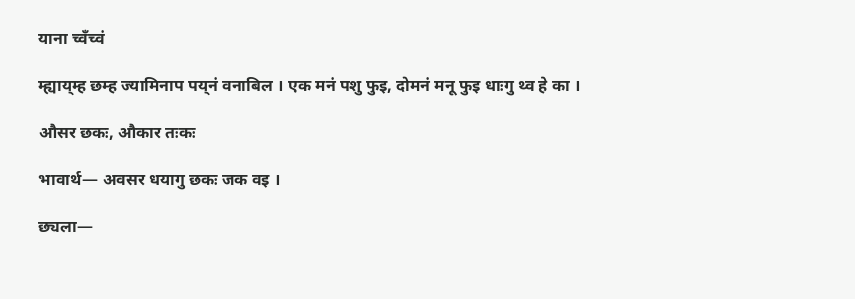याना च्वँच्वं

म्ह्याय्‌म्ह छम्ह ज्यामिनाप पय्‌नं वनाबिल । एक मनं पशु फुइ, दोमनं मनू फुइ धाःगु थ्व हे का ।

औसर छकः, औकार तःकः

भावार्थ— अवसर धयागु छकः जक वइ ।

छ्यला—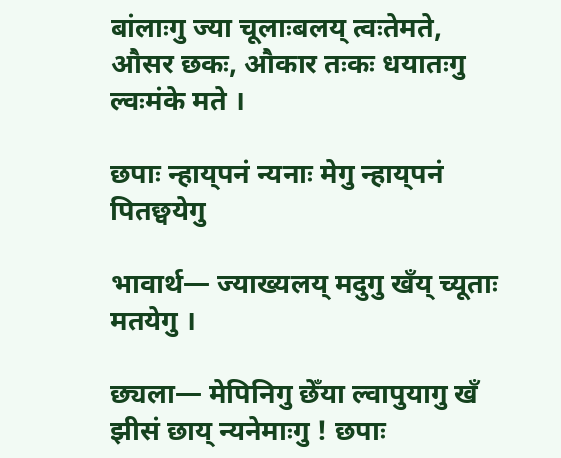बांलाःगु ज्या चूलाःबलय् त्वःतेमते, औसर छकः, औकार तःकः धयातःगु ल्वःमंके मते ।

छपाः न्हाय्‌पनं न्यनाः मेगु न्हाय्‌पनं पितछ्वयेगु

भावार्थ— ज्याख्यलय् मदुगु खँय् च्यूताः मतयेगु ।

छ्यला— मेपिनिगु छेँया ल्वापुयागु खँ झीसं छाय् न्यनेमाःगु ! छपाः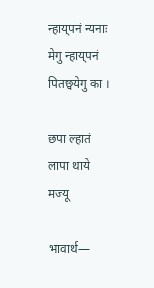न्हाय्‌पनं न्यनाः मेगु न्हाय्‌पनं पितछ्वयेगु का ।

छपा ल्हातं लापा थाये मज्यू

भावार्थ—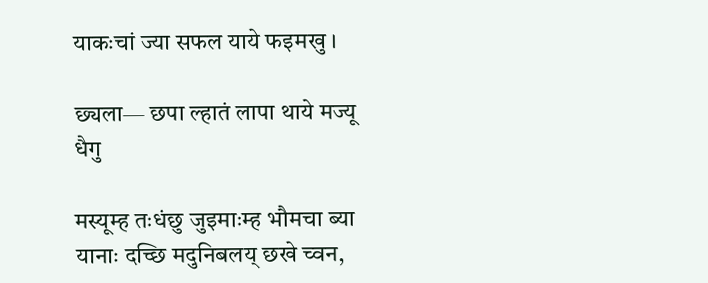याकःचां ज्या सफल याये फइमखु ।

छ्यला— छपा ल्हातं लापा थाये मज्यू धैगु

मस्यूम्ह तःधंछु जुइमाःम्ह भौमचा ब्या यानाः दच्छि मदुनिबलय् छखे च्वन,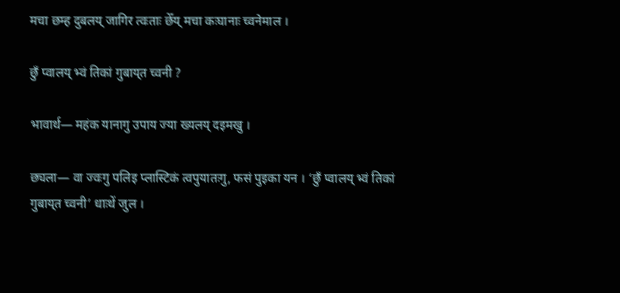मचा छम्ह दुबलय् जागिर त्वःताः छेँय् मचा कःघानाः च्वनेमाल ।

छुँ प्वालय् भ्वं तिकां गुबाय्‌त च्वनी ?

भावार्थ— महंक यानागु उपाय ज्या ख्यलय् दइमखु ।

छ्यला— वा ज्वःगु पलिइ प्लास्टिकं त्वपुयातःगु, फसं पुइका यन । ‘छुँ प्वालय् भ्वं तिकां गुबाय्‌त च्वनी’ धाःथें जुल ।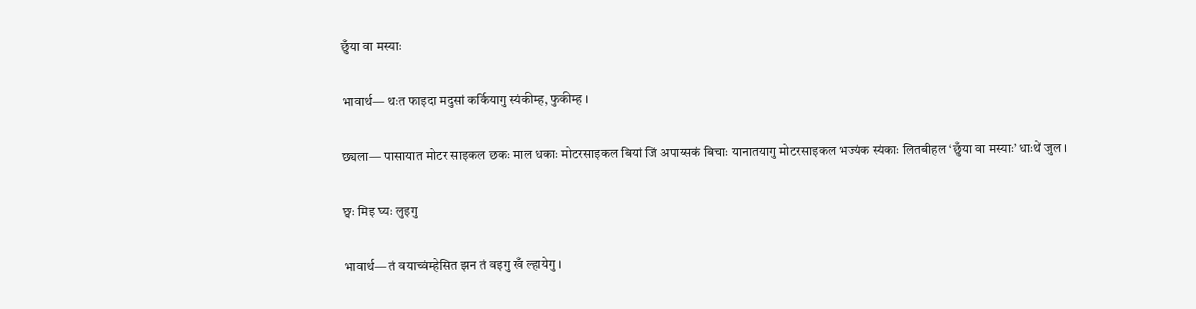छुँया वा मस्याः

भावार्थ— थःत फाइदा मदुसां कर्कियागु स्यंकीम्ह, फुकीम्ह ।

छ्यला— पासायात मोटर साइकल छकः माल धकाः मोटरसाइकल बियां जिं अपाय्सकं बिचाः यानातयागु मोटरसाइकल भज्यंक स्यंकाः लितबीहल ‘छुँया वा मस्याः’ धाःथें जुल ।

छ्वः मिइ घ्यः लुइगु

भावार्थ— तं वयाच्वंम्हेसित झन तं वइगु खँ ल्हायेगु ।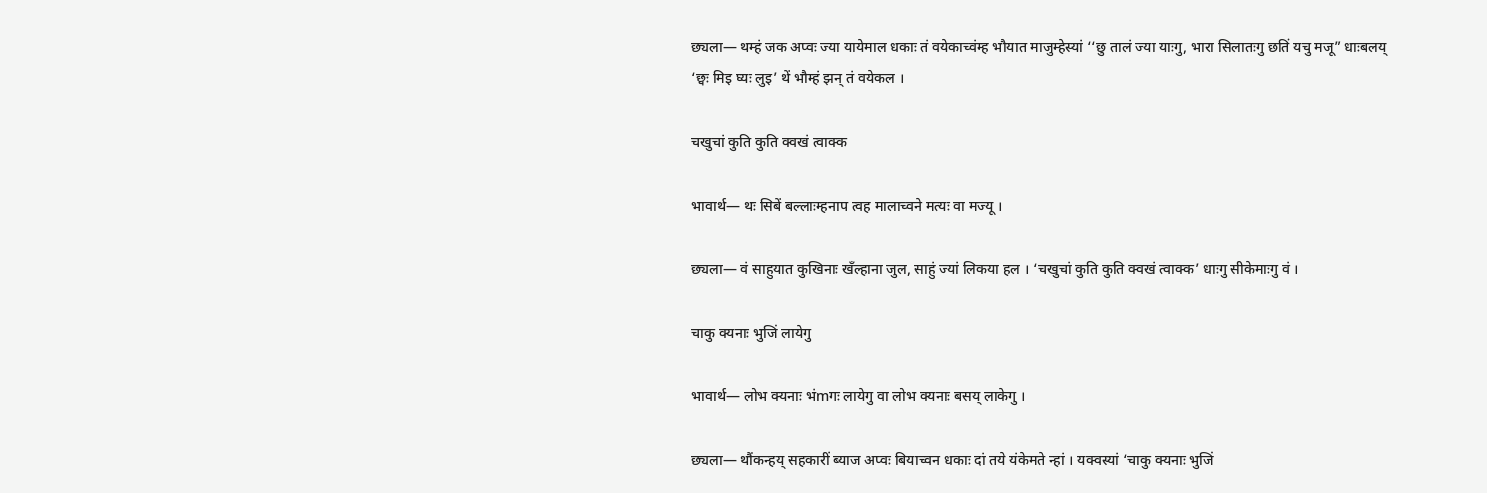छ्यला— थम्हं जक अप्वः ज्या यायेमाल धकाः तं वयेकाच्वंम्ह भौयात माजुम्हेस्यां ‘‘छु तालं ज्या याःगु, भारा सिलातःगु छतिं यचु मजू” धाःबलय् ‘छ्वः मिइ घ्यः लुइ’ थें भौम्हं झन् तं वयेकल ।

चखुचां कुति कुति क्वखं त्वाक्क

भावार्थ— थः सिबें बल्लाःम्हनाप त्वह मालाच्वने मत्यः वा मज्यू ।

छ्यला— वं साहुयात कुखिनाः खँल्हाना जुल, साहुं ज्यां लिकया हल । ‘चखुचां कुति कुति क्वखं त्वाक्क’ धाःगु सीकेमाःगु वं ।

चाकु क्यनाः भुजिं लायेगु

भावार्थ— लोभ क्यनाः भंmगः लायेगु वा लोभ क्यनाः बसय् लाकेगु ।

छ्यला— थौंकन्हय् सहकारीं ब्याज अप्वः बियाच्वन धकाः दां तये यंकेमते न्हां । यक्वस्यां ‘चाकु क्यनाः भुजिं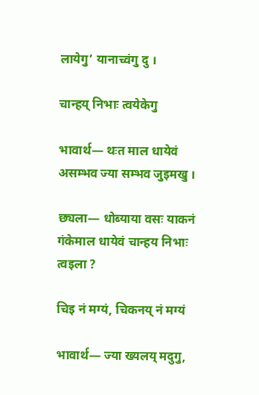लायेगु’ यानाच्वंगु दु ।

चान्हय् निभाः त्वयेकेगु

भावार्थ— थःत माल धायेवं असम्भव ज्या सम्भव जुइमखु ।

छ्यला— धोब्याया वसः याकनं गंकेमाल धायेवं चान्हय निभाः त्वइला ?

चिइ नं मग्यं, चिकनय् नं मग्यं

भावार्थ— ज्या ख्यलय् मदुगु,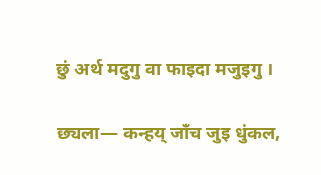छुं अर्थ मदुगु वा फाइदा मजुइगु ।

छ्यला— कन्हय् जाँच जुइ धुंकल,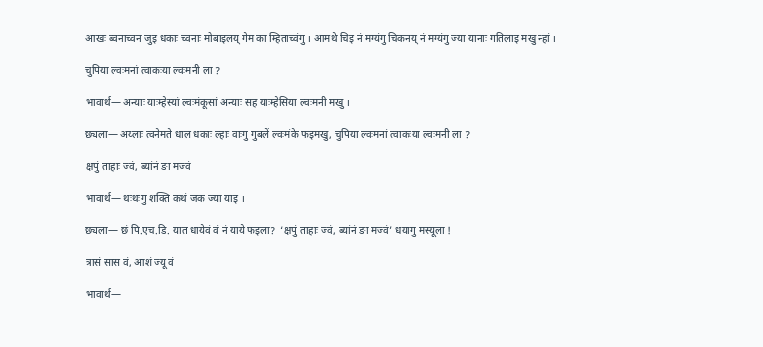आखः ब्वनाच्वन जुइ धकाः च्वनाः मोबाइलय् गेम का म्हिताच्वंगु । आमथे चिइ नं मग्यंगु चिकनय् नं मग्यंगु ज्या यानाः गतिलाइ मखु न्हां ।

चुपिया ल्वःमनां त्वाकःया ल्वःमनी ला ?

भावार्थ— अन्याः याःम्हेस्यां ल्वःमंकूसां अन्याः सह याःम्हेसिया ल्वःमनी मखु ।

छ्यला— अय्लाः त्वनेमते धाल धकाः ल्हाः वाःगु गुबलें ल्वःमंके फइमखु, चुपिया ल्वःमनां त्वाकःया ल्वःमनी ला ?

क्षपुं ताहाः ज्वं, ब्यांनं ङा मज्वं

भावार्थ— थःथःगु शक्ति कथं जक ज्या याइ ।

छ्यला— छं पि.एच.डि. यात धायेवं वं नं याये फइला?  ‘क्षपुं ताहाः ज्वं, ब्यांनं ङा मज्वं’ धयागु मस्यूला !

त्रासं सास वं, आशं ज्यू वं

भावार्थ—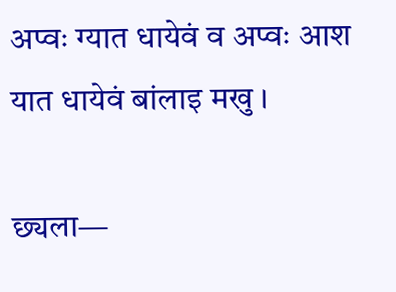अप्वः ग्यात धायेवं व अप्वः आश यात धायेवं बांलाइ मखु ।

छ्यला—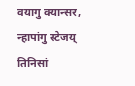वयागु क्यान्सर, न्हापांगु स्टेजय् तिनिसां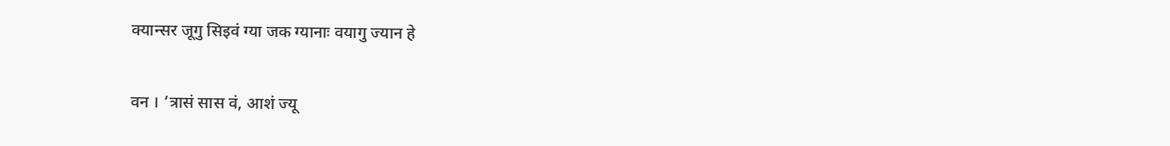क्यान्सर जूगु सिइवं ग्या जक ग्यानाः वयागु ज्यान हे

वन । ‘त्रासं सास वं, आशं ज्यू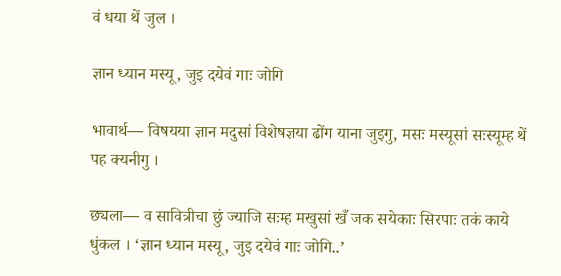वं धया थें जुल ।

ज्ञान ध्यान मस्यू, जुइ दयेवं गाः जोगि

भावार्थ— विषयया ज्ञान मदुसां विशेषज्ञया ढोंग याना जुइगु, मसः मस्यूसां सःस्यूम्ह थें पह क्यनीगु ।

छ्यला— व सावित्रीचा छुं ज्याजि सःम्ह मखुसां खँ जक सयेकाः सिरपाः तकं काये धुंकल । ‘ज्ञान ध्यान मस्यू, जुइ दयेवं गाः जोगि..’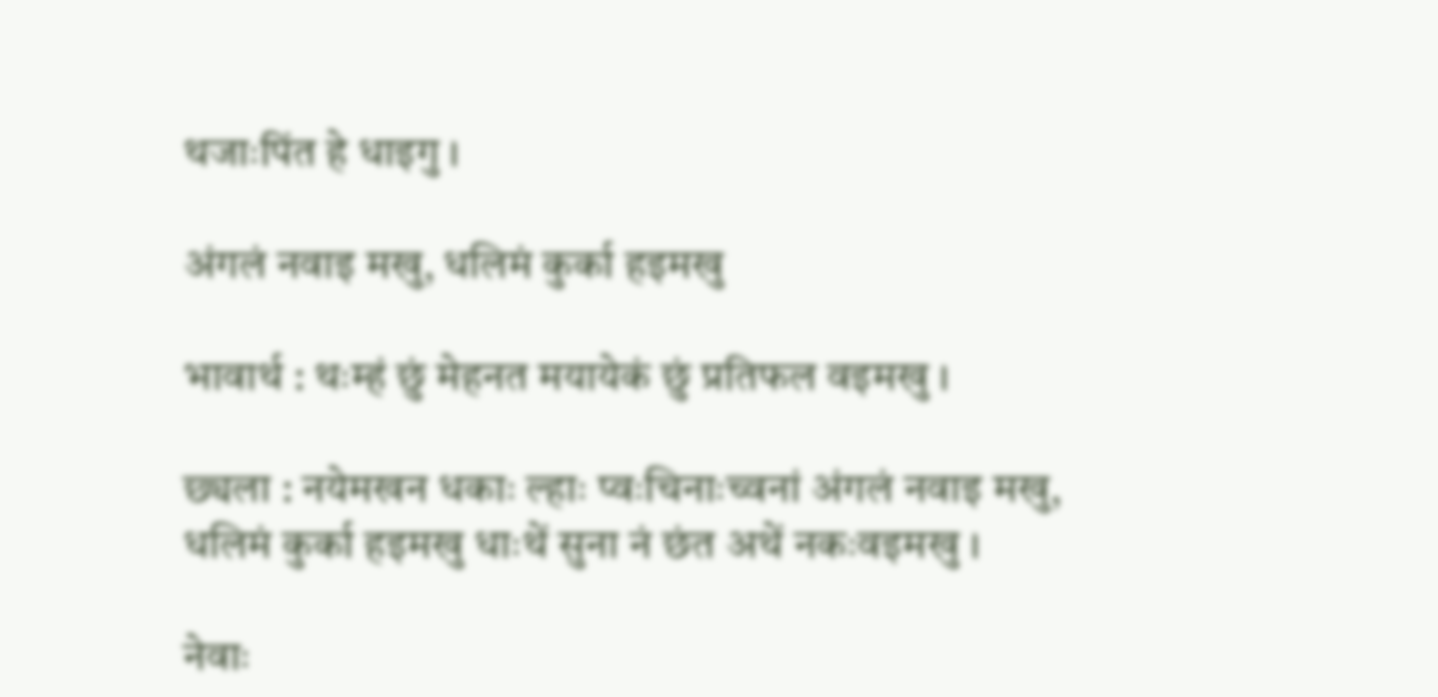थजाःपिंत हे धाइगु ।

अंगलं नवाइ मखु, धलिमं कुर्का हइमखु

भावार्थ : थःम्हं छुं मेहनत मयायेकं छुं प्रतिफल वइमखु ।

छ्यला : नयेमखन धकाः ल्हाः प्वःचिनाःच्वनां अंगलं नवाइ मखु, धलिमं कुर्का हइमखु धाःथें सुना नं छंत अथें नकःवइमखु ।

नेवाः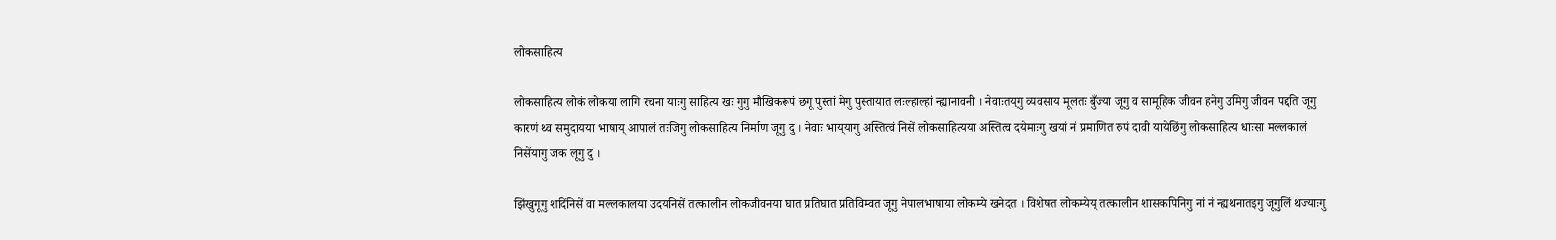लोकसाहित्य

लोकसाहित्य लोकं लोकया लागि रचना याःगु साहित्य खः गुगु मौखिकरूपं छगू पुस्तां मेगु पुस्तायात लःल्हाल्हां न्ह्यानावनी । नेवाःतय्‌गु व्यवसाय मूलतः बुँज्या जूगु व सामूहिक जीवन हनेगु उमिगु जीवन पद्दति जूगु कारणं थ्व समुदायया भाषाय् आपालं तःजिगु लोकसाहित्य निर्माण जूगु दु । नेवाः भाय्‌यागु अस्तित्वं निसें लोकसाहित्यया अस्तित्व दयेमाःगु खयां नं प्रमाणित रुपं दावी यायेछिंगु लोकसाहित्य धाःसा मल्लकालं निसेंयागु जक लूगु दु ।

झिंखुगूगु शदिंनिसें वा मल्लकालया उदयनिसें तत्कालीन लोकजीवनया घात प्रतिघात प्रतिविम्वत जूगु नेपालभाषाया लोकम्ये खनेदत । विशेषत लोकम्येय् तत्कालीन शासकपिनिगु नां नं न्ह्यथनातइगु जूगुलिं थज्याःगु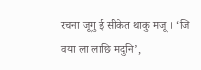रचना जूगु ई सीकेत थाकु मजू । ‘जि वया ला लाछि मदुनि’,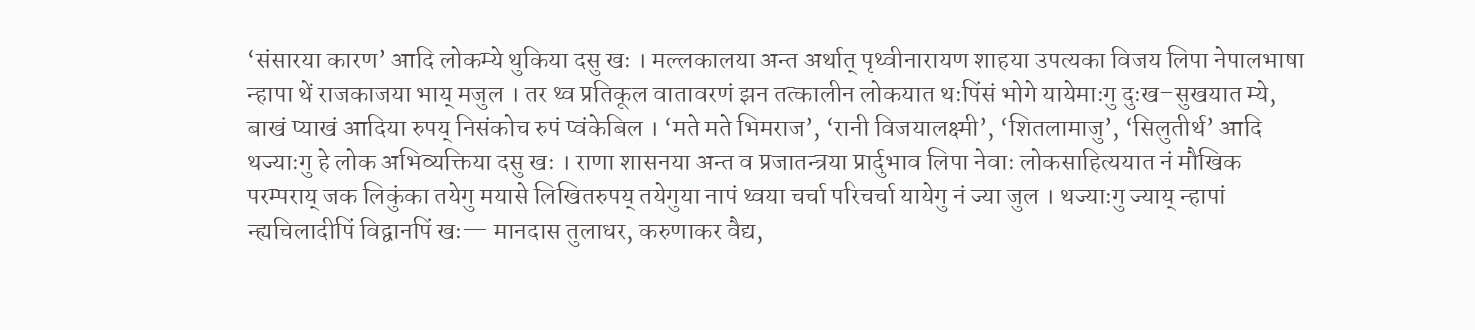‘संसारया कारण’ आदि लोकम्ये थुकिया दसु खः । मल्लकालया अन्त अर्थात् पृथ्वीनारायण शाहया उपत्यका विजय लिपा नेपालभाषा न्हापा थें राजकाजया भाय् मजुल । तर थ्व प्रतिकूल वातावरणं झन तत्कालीन लोकयात थःपिंसं भोगे यायेमाःगु दुःख–सुखयात म्ये, बाखं प्याखं आदिया रुपय् निसंकोच रुपं प्वंकेबिल । ‘मते मते भिमराज’, ‘रानी विजयालक्ष्मी’, ‘शितलामाजु’, ‘सिलुतीर्थ’ आदि थज्याःगु हे लोक अभिव्यक्तिया दसु खः । राणा शासनया अन्त व प्रजातन्त्रया प्रार्दुभाव लिपा नेवाः लोकसाहित्ययात नं मौखिक परम्पराय् जक लिकुंका तयेगु मयासे लिखितरुपय् तयेगुया नापं थ्वया चर्चा परिचर्चा यायेगु नं ज्या जुल । थज्याःगु ज्याय् न्हापां न्ह्यचिलादीपिं विद्वानपिं खः— मानदास तुलाधर, करुणाकर वैद्य,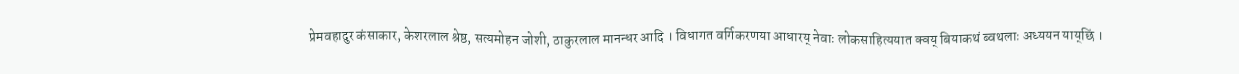प्रेमवहादुर कंसाकार, केशरलाल श्रेष्ठ, सत्यमोहन जोशी, ठाकुरलाल मानन्धर आदि । विधागत वर्गिकरणया आधारय् नेवाः लोकसाहित्ययात क्वय् बियाकथं ब्वथलाः अध्ययन याय्‌छिं ।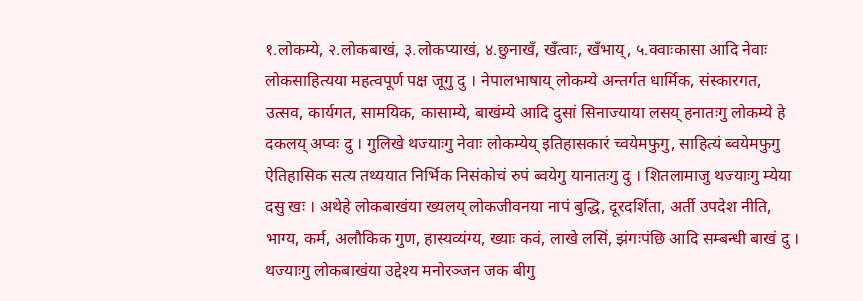१.लोकम्ये, २.लोकबाखं, ३.लोकप्याखं, ४.छुनाखँ, खँत्वाः, खँभाय्, ५.क्वाःकासा आदि नेवाः लोकसाहित्यया महत्वपूर्ण पक्ष जूगु दु । नेपालभाषाय् लोकम्ये अन्तर्गत धार्मिक, संस्कारगत, उत्सव, कार्यगत, सामयिक, कासाम्ये, बाखंम्ये आदि दुसां सिनाज्याया लसय् हनातःगु लोकम्ये हे दकलय् अप्वः दु । गुलिखे थज्याःगु नेवाः लोकम्येय् इतिहासकारं च्वयेमफुगु, साहित्यं ब्वयेमफुगु ऐतिहासिक सत्य तथ्ययात निर्भिक निसंकोचं रुपं ब्वयेगु यानातःगु दु । शितलामाजु थज्याःगु म्येया दसु खः । अथेहे लोकबाखंया ख्यलय् लोकजीवनया नापं बुद्धि, दूरदर्शिता, अर्ती उपदेश नीति, भाग्य, कर्म, अलौकिक गुण, हास्यव्यंग्य, ख्याः कवं, लाखे लसिं, झंगःपंछि आदि सम्बन्धी बाखं दु । थज्याःगु लोकबाखंया उद्देश्य मनोरञ्जन जक बीगु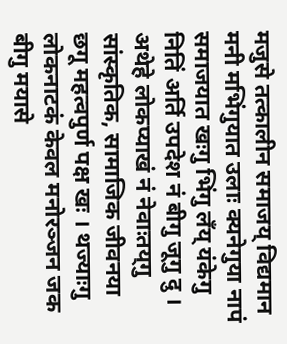मजुसे तत्कालीन समाजय् विद्यमान मनी मभिंगुयात उलाः क्यनेगुया नापं समाजयात खःगु भिंगु लँय् यंकेगु नितिं अर्ति उपदेश नं बीगु जूगु दु । अथेहे लोकप्याखं नं नेवाःतय्‌गु सांस्कृतिक, सामाजिक जीवनया छगू महत्वपुर्ण पक्ष खः । थज्याःगु लोकनाटकं केवल मनोरञ्जन जक बीगु मयासे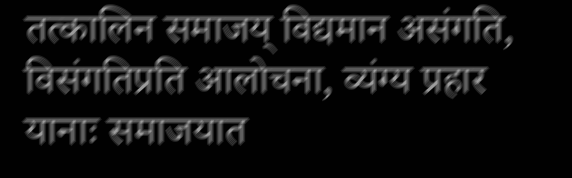तत्कालिन समाजय् विद्यमान असंगति, विसंगतिप्रति आलोचना, व्यंग्य प्रहार यानाः समाजयात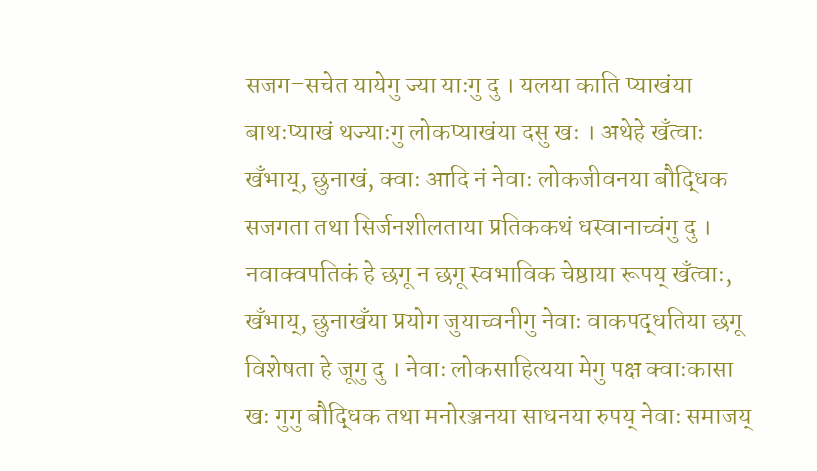सजग–सचेत यायेगु ज्या याःगु दु । यलया काति प्याखंया बाथःप्याखं थज्याःगु लोकप्याखंया दसु खः । अथेहे खँत्वाः खँभाय्, छुनाखं, क्वाः आदि नं नेवाः लोकजीवनया बौद्धिक सजगता तथा सिर्जनशीलताया प्रतिककथं धस्वानाच्वंगु दु । नवाक्वपतिकं हे छगू न छगू स्वभाविक चेष्ठाया रूपय् खँत्वाः, खँभाय्, छुनाखँया प्रयोग जुयाच्वनीगु नेवाः वाकपद्धतिया छगू विशेषता हे जूगु दु । नेवाः लोकसाहित्यया मेगु पक्ष क्वाःकासा खः गुगु बौद्धिक तथा मनोरञ्जनया साधनया रुपय् नेवाः समाजय्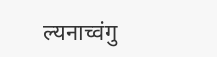ल्यनाच्वंगु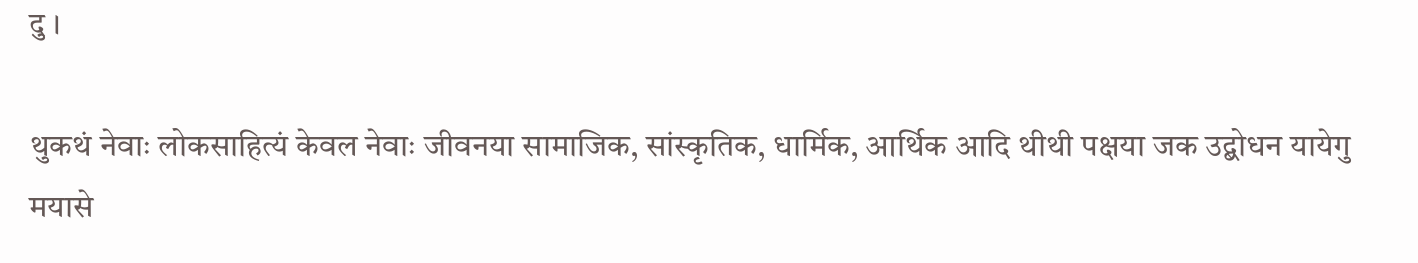दु ।

थुकथं नेवाः लोकसाहित्यं केवल नेवाः जीवनया सामाजिक, सांस्कृतिक, धार्मिक, आर्थिक आदि थीथी पक्षया जक उद्बोधन यायेगु मयासे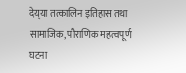देय्‌या तत्कालिन इतिहास तथा सामाजिक, पौराणिक महत्वपूर्ण घटना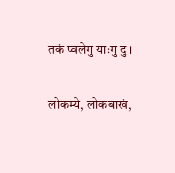तकं प्वलेगु याःगु दु ।

लोकम्ये, लोकबाखं,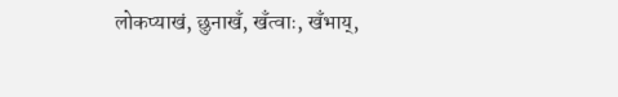लोकप्याखं, छुनाखँ, खँत्वाः, खँभाय्,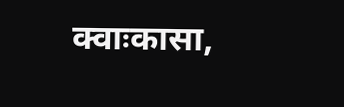क्वाःकासा,